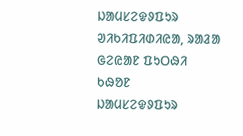ᱡᱟᱢᱥᱮᱫᱽᱯᱩᱨ
ᱣᱤᱠᱤᱯᱤᱰᱤᱭᱟ, ᱨᱟᱲᱟ ᱜᱮᱭᱟᱱ ᱯᱩᱛᱷᱤ ᱠᱷᱚᱱ
ᱡᱟᱢᱥᱮᱫᱽᱯᱩᱨ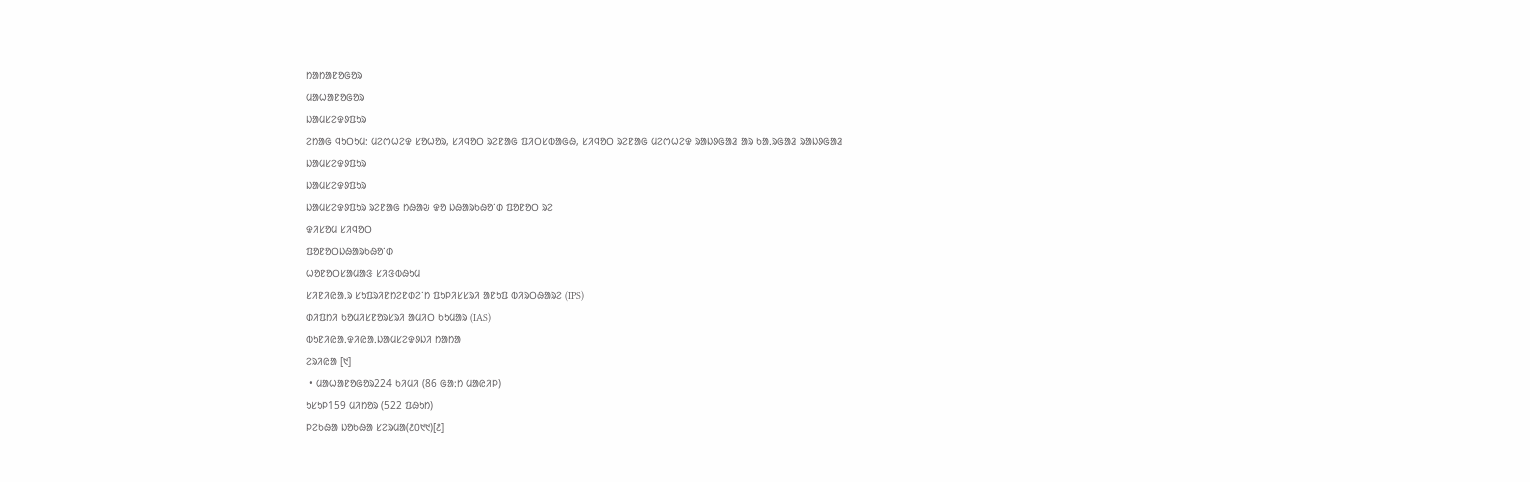ᱴᱟᱴᱟᱱᱚᱜᱚᱨ
ᱢᱟᱦᱟᱱᱚᱜᱚᱨ
ᱡᱟᱢᱥᱮᱫᱽᱯᱩᱨ
ᱮᱴᱟᱜ ᱧᱩᱛᱩᱢ: ᱢᱮᱬᱦᱮᱫ ᱥᱚᱦᱚᱨ, ᱥᱤᱧᱚᱛ ᱨᱮᱱᱟᱜ ᱯᱤᱛᱥᱵᱟᱜᱷ, ᱥᱤᱧᱚᱛ ᱨᱮᱱᱟᱜ ᱢᱮᱬᱦᱮᱫ ᱨᱟᱡᱽᱜᱟᱲ ᱟᱨ ᱠᱟᱹᱨᱜᱟᱲ ᱨᱟᱡᱽᱜᱟᱲ
ᱡᱟᱢᱥᱮᱫᱽᱯᱩᱨ
ᱡᱟᱢᱥᱮᱫᱽᱯᱩᱨ
ᱡᱟᱢᱥᱮᱫᱽᱯᱩᱨ ᱨᱮᱱᱟᱜ ᱴᱷᱟᱶ ᱫᱚ ᱡᱷᱟᱨᱠᱷᱚᱸᱰ ᱯᱚᱱᱚᱛ ᱨᱮ
ᱫᱤᱥᱚᱢ ᱥᱤᱧᱚᱛ
ᱯᱚᱱᱚᱛᱡᱷᱟᱨᱠᱷᱚᱸᱰ
ᱦᱚᱱᱚᱛᱥᱟᱢᱟᱝ ᱥᱤᱝᱵᱷᱩᱢ
ᱥᱤᱱᱤᱭᱟᱹᱨ ᱥᱩᱯᱨᱤᱱᱴᱮᱱᱰᱮᱸᱴ ᱯᱩᱞᱤᱥᱥᱨᱤ ᱟᱱᱩᱯ ᱵᱤᱨᱛᱷᱟᱨᱮ (IPS)
ᱰᱤᱯᱴᱤ ᱠᱚᱢᱤᱥᱱᱚᱨᱥᱨᱤ ᱟᱢᱤᱛ ᱠᱩᱢᱟᱨ (IAS)
ᱵᱩᱱᱤᱭᱟᱹᱫᱤᱭᱟᱹᱡᱟᱢᱥᱮᱫᱽᱡᱤ ᱴᱟᱴᱟ
ᱮᱨᱤᱭᱟ [᱑]
 • ᱢᱟᱦᱟᱱᱚᱜᱚᱨ224 ᱠᱤᱢᱤ (86 ᱜᱟᱺᱴ ᱢᱟᱭᱤᱞ)
ᱩᱥᱩᱞ159 ᱢᱤᱴᱚᱨ (522 ᱯᱷᱩᱴ)
ᱞᱮᱠᱷᱟ ᱡᱚᱠᱷᱟ ᱥᱮᱨᱢᱟ(᱒᱐᱑᱑)[᱒]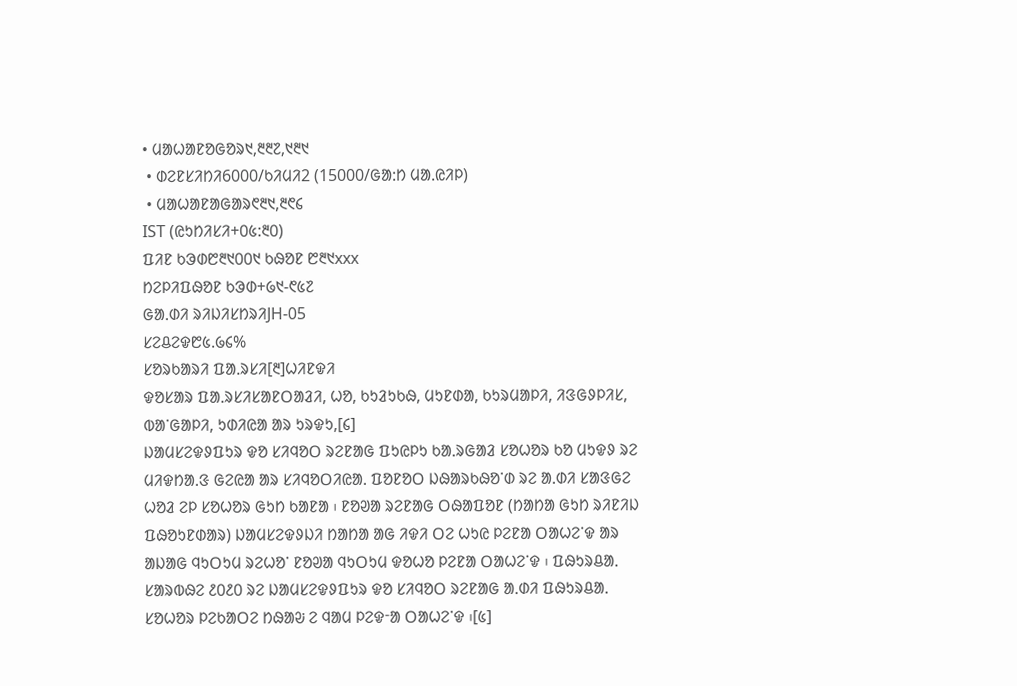• ᱢᱟᱦᱟᱱᱚᱜᱚᱨ᱑,᱓᱓᱗,᱑᱓᱑
 • ᱰᱮᱱᱥᱤᱴᱤ6000/ᱠᱤᱢᱤ2 (15000/ᱜᱟᱺᱴ ᱢᱟᱹᱭᱤᱞ)
 • ᱢᱟᱦᱟᱱᱟᱜᱟᱨ᱖᱓᱑,᱓᱖᱔
IST (ᱭᱩᱴᱤᱥᱤ+᱐᱕:᱓᱐)
ᱯᱤᱱ ᱠᱳᱰ᱘᱓᱑᱐᱐᱑ ᱠᱷᱚᱱ ᱘᱓᱑xxx
ᱴᱮᱞᱤᱯᱷᱚᱱ ᱠᱳᱰ+᱙᱑-᱖᱕᱗
ᱜᱟᱹᱰᱤ ᱨᱤᱡᱤᱥᱴᱨᱤJH-05
ᱥᱮᱪᱮᱫ᱘᱕.᱙᱔%
ᱥᱚᱨᱠᱟᱨᱤ ᱯᱟᱹᱨᱥᱤ[᱓]ᱦᱤᱱᱫᱤ
ᱫᱚᱥᱟᱨ ᱯᱟᱹᱨᱥᱤᱥᱟᱱᱛᱟᱲᱤ, ᱦᱚ, ᱠᱩᱲᱩᱠᱷ, ᱢᱩᱱᱰᱟ, ᱠᱩᱨᱢᱟᱞᱤ, ᱤᱝᱜᱽᱞᱤᱥ, ᱵᱟᱸᱜᱟᱞᱤ, ᱩᱰᱤᱭᱟ ᱟᱨ ᱩᱨᱫᱩ,[᱔]
ᱡᱟᱢᱥᱮᱫᱽᱯᱩᱨ ᱫᱚ ᱥᱤᱧᱚᱛ ᱨᱮᱱᱟᱜ ᱯᱩᱭᱞᱩ ᱠᱟᱹᱨᱜᱟᱲ ᱥᱚᱦᱚᱨ ᱠᱚ ᱢᱩᱫᱽ ᱨᱮ ᱢᱤᱫᱴᱟᱹᱝ ᱜᱮᱭᱟ ᱟᱨ ᱥᱤᱧᱚᱛᱤᱭᱟᱹ ᱯᱚᱱᱚᱛ ᱡᱷᱟᱨᱠᱷᱚᱸᱰ ᱨᱮ ᱟᱹᱰᱤ ᱥᱟᱝᱜᱮ ᱦᱚᱲ ᱮᱞ ᱥᱚᱦᱚᱨ ᱜᱩᱴ ᱠᱟᱱᱟ ᱾ ᱱᱚᱣᱟ ᱨᱮᱱᱟᱜ ᱛᱷᱟᱯᱚᱱ (ᱴᱟᱴᱟ ᱜᱩᱴ ᱨᱤᱱᱤᱡ ᱯᱷᱚᱩᱱᱰᱟᱨ) ᱡᱟᱢᱥᱮᱫᱽᱡᱤ ᱴᱟᱴᱟ ᱟᱜ ᱤᱫᱤ ᱛᱮ ᱦᱩᱭ ᱞᱮᱱᱟ ᱛᱟᱦᱮᱸᱫ ᱟᱨ ᱟᱡᱟᱜ ᱧᱩᱛᱩᱢ ᱨᱮᱦᱚᱸ ᱱᱚᱣᱟ ᱧᱩᱛᱩᱢ ᱫᱚᱦᱚ ᱞᱮᱱᱟ ᱛᱟᱦᱮᱸᱫ ᱾ ᱯᱷᱩᱨᱪᱟᱹ ᱥᱟᱨᱵᱷᱮ ᱒᱐᱒᱐ ᱨᱮ ᱡᱟᱢᱥᱮᱫᱽᱯᱩᱨ ᱫᱚ ᱥᱤᱧᱚᱛ ᱨᱮᱱᱟᱜ ᱟᱹᱰᱤ ᱯᱷᱩᱨᱪᱟᱹ ᱥᱚᱦᱚᱨ ᱞᱮᱠᱟᱛᱮ ᱴᱷᱟᱶ ᱮ ᱧᱟᱢ ᱞᱮᱫᱼᱟ ᱛᱟᱦᱮᱸᱫ ᱾[᱕]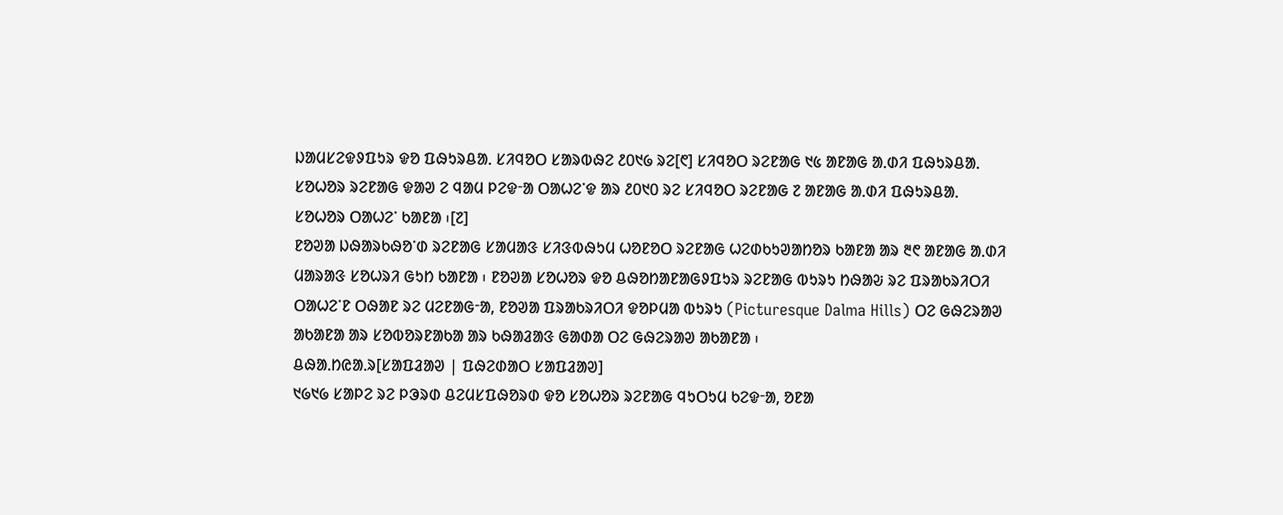ᱡᱟᱢᱥᱮᱫᱽᱯᱩᱨ ᱫᱚ ᱯᱷᱩᱨᱪᱟᱹ ᱥᱤᱧᱚᱛ ᱥᱟᱨᱵᱷᱮ ᱒᱐᱑᱙ ᱨᱮ[᱖] ᱥᱤᱧᱚᱛ ᱨᱮᱱᱟᱜ ᱑᱕ ᱟᱱᱟᱜ ᱟᱹᱰᱤ ᱯᱷᱩᱨᱪᱟᱹ ᱥᱚᱦᱚᱨ ᱨᱮᱱᱟᱜ ᱫᱟᱣ ᱮ ᱧᱟᱢ ᱞᱮᱫᱼᱟ ᱛᱟᱦᱮᱸᱫ ᱟᱨ ᱒᱐᱑᱐ ᱨᱮ ᱥᱤᱧᱚᱛ ᱨᱮᱱᱟᱜ ᱗ ᱟᱱᱟᱜ ᱟᱹᱰᱤ ᱯᱷᱩᱨᱪᱟᱹ ᱥᱚᱦᱚᱨ ᱛᱟᱦᱮᱸ ᱠᱟᱱᱟ ᱾[᱗]
ᱱᱚᱣᱟ ᱡᱷᱟᱨᱠᱷᱚᱸᱰ ᱨᱮᱱᱟᱜ ᱥᱟᱢᱟᱝ ᱥᱤᱝᱵᱷᱩᱢ ᱦᱚᱱᱚᱛ ᱨᱮᱱᱟᱜ ᱦᱮᱰᱠᱩᱣᱟᱴᱚᱨ ᱠᱟᱱᱟ ᱟᱨ ᱓᱖ ᱟᱱᱟᱜ ᱟᱹᱰᱤ ᱢᱟᱨᱟᱝ ᱥᱚᱦᱨᱤ ᱜᱩᱴ ᱠᱟᱱᱟ ᱾ ᱱᱚᱣᱟ ᱥᱚᱦᱚᱨ ᱫᱚ ᱪᱷᱚᱴᱟᱱᱟᱜᱽᱯᱩᱨ ᱨᱮᱱᱟᱜ ᱵᱩᱨᱩ ᱴᱷᱟᱶ ᱨᱮ ᱯᱨᱟᱠᱨᱤᱛᱤ ᱛᱟᱦᱮᱸᱱ ᱛᱷᱟᱱ ᱨᱮ ᱢᱮᱱᱟᱜᱼᱟ, ᱱᱚᱣᱟ ᱯᱨᱟᱠᱨᱤᱛᱤ ᱫᱚᱞᱢᱟ ᱵᱩᱨᱩ (Picturesque Dalma Hills) ᱛᱮ ᱜᱷᱮᱨᱟᱣ ᱟᱠᱟᱱᱟ ᱟᱨ ᱥᱚᱵᱚᱨᱱᱟᱠᱟ ᱟᱨ ᱠᱷᱟᱲᱟᱝ ᱜᱟᱰᱟ ᱛᱮ ᱜᱷᱮᱨᱟᱣ ᱟᱠᱟᱱᱟ ᱾
ᱪᱷᱟᱹᱴᱭᱟᱹᱨ[ᱥᱟᱯᱲᱟᱣ | ᱯᱷᱮᱰᱟᱛ ᱥᱟᱯᱲᱟᱣ]
᱑᱙᱑᱙ ᱥᱟᱞᱮ ᱨᱮ ᱞᱳᱨᱰ ᱪᱮᱢᱥᱯᱷᱚᱨᱰ ᱫᱚ ᱥᱚᱦᱚᱨ ᱨᱮᱱᱟᱜ ᱧᱩᱛᱩᱢ ᱠᱮᱫᱼᱟ, ᱚᱱᱟ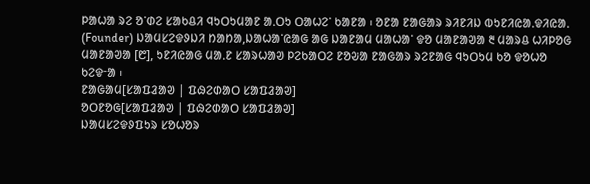ᱞᱟᱦᱟ ᱨᱮ ᱚᱸᱰᱮ ᱥᱟᱠᱪᱤ ᱧᱩᱛᱩᱢᱟᱱ ᱟᱹᱛᱩ ᱛᱟᱦᱮᱸ ᱠᱟᱱᱟ ᱾ ᱚᱱᱟ ᱱᱟᱜᱟᱨ ᱨᱤᱱᱤᱡ ᱵᱩᱱᱤᱭᱟᱹᱫᱤᱭᱟᱹ (Founder) ᱡᱟᱢᱥᱮᱫᱽᱡᱤ ᱴᱟᱴᱟ,ᱡᱟᱦᱟᱸᱭᱟᱜ ᱟᱜ ᱡᱟᱱᱟᱢ ᱢᱟᱦᱟᱸ ᱫᱚ ᱢᱟᱱᱟᱣᱟ ᱓ ᱢᱟᱨᱪ ᱦᱤᱞᱚᱜ ᱢᱟᱱᱟᱣᱟ [᱘], ᱩᱱᱤᱭᱟᱜ ᱢᱟᱹᱱ ᱥᱟᱨᱦᱟᱣ ᱞᱮᱠᱟᱛᱮ ᱱᱚᱶᱟ ᱱᱟᱜᱟᱨ ᱨᱮᱱᱟᱜ ᱧᱩᱛᱩᱢ ᱠᱚ ᱫᱚᱦᱚ ᱠᱮᱫᱼᱟ ᱾
ᱱᱟᱜᱟᱢ[ᱥᱟᱯᱲᱟᱣ | ᱯᱷᱮᱰᱟᱛ ᱥᱟᱯᱲᱟᱣ]
ᱚᱛᱱᱚᱜ[ᱥᱟᱯᱲᱟᱣ | ᱯᱷᱮᱰᱟᱛ ᱥᱟᱯᱲᱟᱣ]
ᱡᱟᱢᱥᱮᱫᱽᱯᱩᱨ ᱥᱚᱦᱚᱨ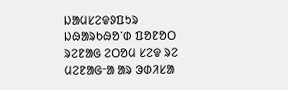ᱡᱟᱢᱥᱮᱫᱽᱯᱩᱨ ᱡᱷᱟᱨᱠᱷᱚᱸᱰ ᱯᱚᱱᱚᱛ ᱨᱮᱱᱟᱜ ᱮᱛᱚᱢ ᱥᱮᱫ ᱨᱮ ᱢᱮᱱᱟᱜᱼᱟ ᱟᱨ ᱳᱰᱤᱥᱟ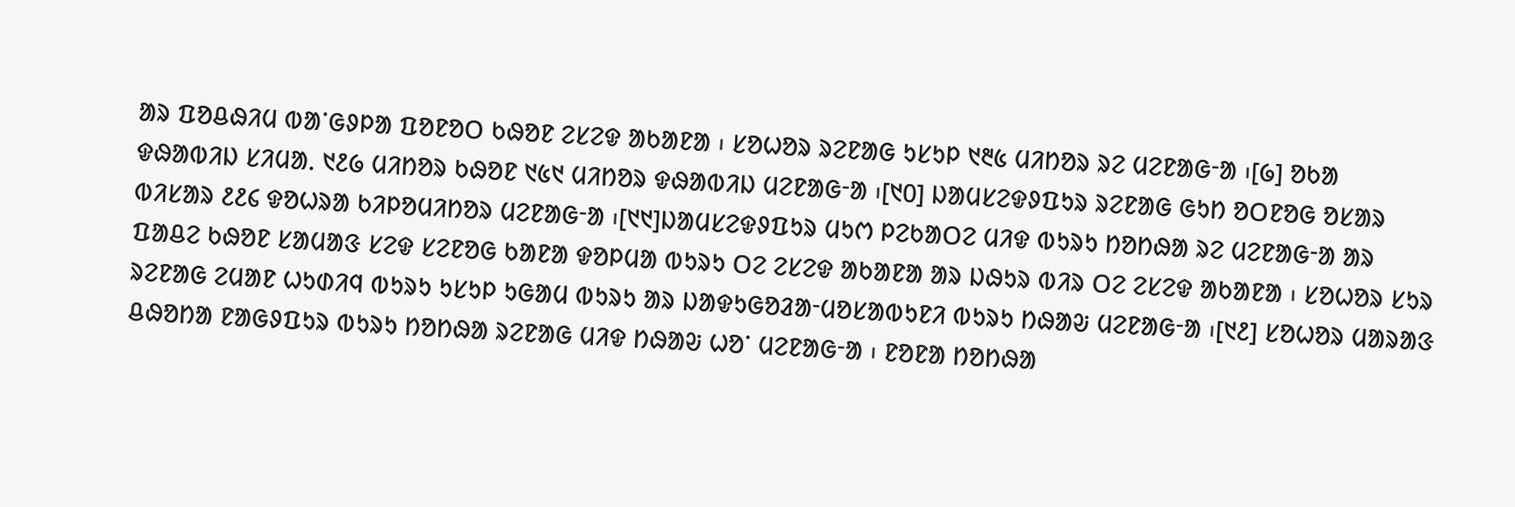ᱟᱨ ᱯᱚᱪᱷᱤᱢ ᱵᱟᱸᱜᱽᱞᱟ ᱯᱚᱱᱚᱛ ᱠᱷᱚᱱ ᱮᱥᱮᱫ ᱟᱠᱟᱱᱟ ᱾ ᱥᱚᱦᱚᱨ ᱨᱮᱱᱟᱜ ᱩᱥᱩᱞ ᱑᱓᱕ ᱢᱤᱴᱚᱨ ᱨᱮ ᱢᱮᱱᱟᱜᱼᱟ ᱾[᱙] ᱚᱠᱟ ᱫᱷᱟᱵᱤᱡ ᱥᱤᱢᱟᱹ ᱑᱒᱙ ᱢᱤᱴᱚᱨ ᱠᱷᱚᱱ ᱑᱕᱑ ᱢᱤᱴᱚᱨ ᱫᱷᱟᱵᱤᱡ ᱢᱮᱱᱟᱜᱼᱟ ᱾[᱑᱐] ᱡᱟᱢᱥᱮᱫᱽᱯᱩᱨ ᱨᱮᱱᱟᱜ ᱜᱩᱴ ᱚᱛᱱᱚᱜ ᱚᱥᱟᱨ ᱵᱤᱥᱟᱨ ᱒᱒᱔ ᱫᱚᱦᱨᱟ ᱠᱤᱞᱚᱢᱤᱴᱚᱨ ᱢᱮᱱᱟᱜᱼᱟ ᱾[᱑᱑]ᱡᱟᱢᱥᱮᱫᱽᱯᱩᱨ ᱢᱩᱬ ᱞᱮᱠᱟᱛᱮ ᱢᱤᱫ ᱵᱩᱨᱩ ᱴᱚᱴᱷᱟ ᱨᱮ ᱢᱮᱱᱟᱜᱼᱟ ᱟᱨ ᱯᱟᱪᱮ ᱠᱷᱚᱱ ᱥᱟᱢᱟᱝ ᱥᱮᱫ ᱥᱮᱱᱚᱜ ᱠᱟᱱᱟ ᱫᱚᱞᱢᱟ ᱵᱩᱨᱩ ᱛᱮ ᱮᱥᱮᱫ ᱟᱠᱟᱱᱟ ᱟᱨ ᱡᱷᱩᱨ ᱵᱤᱨ ᱛᱮ ᱮᱥᱮᱫ ᱟᱠᱟᱱᱟ ᱾ ᱥᱚᱦᱚᱨ ᱥᱩᱨ ᱨᱮᱱᱟᱜ ᱮᱢᱟᱱ ᱦᱩᱰᱤᱧ ᱵᱩᱨᱩ ᱩᱥᱩᱞ ᱩᱜᱟᱢ ᱵᱩᱨᱩ ᱟᱨ ᱡᱟᱫᱩᱜᱚᱲᱟᱼᱢᱚᱥᱟᱵᱩᱱᱤ ᱵᱩᱨᱩ ᱴᱷᱟᱶ ᱢᱮᱱᱟᱜᱼᱟ ᱾[᱑᱒] ᱥᱚᱦᱚᱨ ᱢᱟᱨᱟᱝ ᱪᱷᱚᱴᱟ ᱱᱟᱜᱽᱯᱩᱨ ᱵᱩᱨᱩ ᱴᱚᱴᱷᱟ ᱨᱮᱱᱟᱜ ᱢᱤᱫ ᱴᱷᱟᱶ ᱦᱚᱸ ᱢᱮᱱᱟᱜᱼᱟ ᱾ ᱱᱚᱱᱟ ᱴᱚᱴᱷᱟ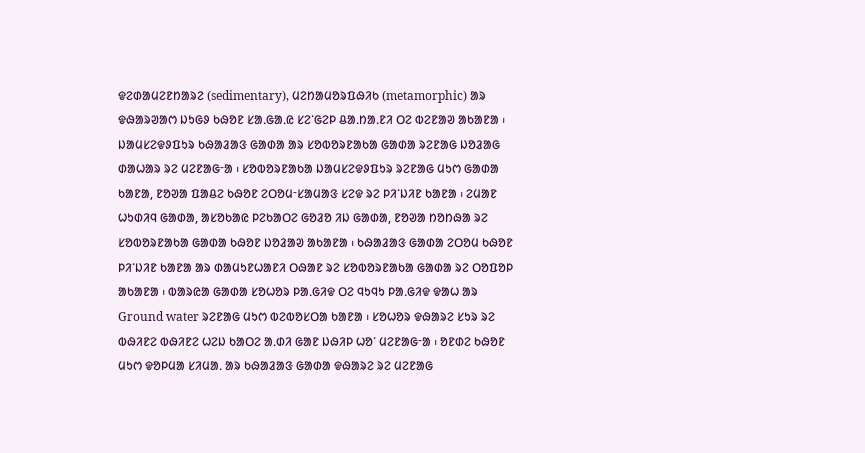ᱫᱮᱰᱟᱢᱮᱱᱴᱟᱨᱮ (sedimentary), ᱢᱮᱴᱟᱢᱚᱨᱯᱷᱤᱠ (metamorphic) ᱟᱨ ᱫᱷᱟᱨᱣᱟᱬ ᱡᱩᱜᱽ ᱠᱷᱚᱱ ᱥᱟᱹᱜᱟᱹᱭ ᱥᱮᱸᱜᱮᱞ ᱪᱟᱹᱴᱟᱹᱱᱤ ᱛᱮ ᱵᱮᱱᱟᱣ ᱟᱠᱟᱱᱟ ᱾
ᱡᱟᱢᱥᱮᱫᱽᱯᱩᱨ ᱠᱷᱟᱲᱟᱝ ᱜᱟᱰᱟ ᱟᱨ ᱥᱚᱵᱚᱨᱱᱟᱠᱟ ᱜᱟᱰᱟ ᱨᱮᱱᱟᱜ ᱡᱚᱲᱟᱜ ᱰᱟᱦᱟᱨ ᱨᱮ ᱢᱮᱱᱟᱜᱼᱟ ᱾ ᱥᱚᱵᱚᱨᱱᱟᱠᱟ ᱡᱟᱢᱥᱮᱫᱽᱯᱩᱨ ᱨᱮᱱᱟᱜ ᱢᱩᱬ ᱜᱟᱰᱟ ᱠᱟᱱᱟ, ᱱᱚᱣᱟ ᱯᱟᱪᱮ ᱠᱷᱚᱱ ᱮᱛᱚᱢᱼᱥᱟᱢᱟᱝ ᱥᱮᱫ ᱨᱮ ᱞᱤᱸᱡᱤᱱ ᱠᱟᱱᱟ ᱾ ᱮᱢᱟᱱ ᱦᱩᱰᱤᱧ ᱜᱟᱰᱟ, ᱟᱥᱚᱠᱟᱭ ᱞᱮᱠᱟᱛᱮ ᱜᱚᱲᱚ ᱤᱡ ᱜᱟᱰᱟ, ᱱᱚᱣᱟ ᱴᱚᱴᱷᱟ ᱨᱮ ᱥᱚᱵᱚᱨᱱᱟᱠᱟ ᱜᱟᱰᱟ ᱠᱷᱚᱱ ᱡᱚᱲᱟᱣ ᱟᱠᱟᱱᱟ ᱾ ᱠᱷᱟᱲᱟᱝ ᱜᱟᱰᱟ ᱮᱛᱚᱢ ᱠᱷᱚᱱ ᱞᱤᱸᱡᱤᱱ ᱠᱟᱱᱟ ᱟᱨ ᱰᱟᱢᱩᱱᱦᱟᱱᱤ ᱛᱷᱟᱱ ᱨᱮ ᱥᱚᱵᱚᱨᱱᱟᱠᱟ ᱜᱟᱰᱟ ᱨᱮ ᱛᱚᱯᱚᱞ ᱟᱠᱟᱱᱟ ᱾ ᱵᱟᱨᱭᱟ ᱜᱟᱰᱟ ᱥᱚᱦᱚᱨ ᱞᱟᱹᱜᱤᱫ ᱛᱮ ᱧᱩᱧᱩ ᱞᱟᱹᱜᱤᱫ ᱫᱟᱦ ᱟᱨ Ground water ᱨᱮᱱᱟᱜ ᱢᱩᱬ ᱵᱮᱵᱚᱥᱛᱟ ᱠᱟᱱᱟ ᱾ ᱥᱚᱦᱚᱨ ᱫᱷᱟᱨᱮ ᱥᱩᱨ ᱨᱮ ᱵᱷᱤᱱᱮ ᱵᱷᱤᱱᱮ ᱦᱮᱡ ᱠᱟᱛᱮ ᱟᱹᱰᱤ ᱜᱟᱱ ᱡᱷᱤᱞ ᱦᱚᱸ ᱢᱮᱱᱟᱜᱼᱟ ᱾ ᱚᱱᱰᱮ ᱠᱷᱚᱱ ᱢᱩᱬ ᱫᱚᱞᱢᱟ ᱥᱤᱢᱟᱹ ᱟᱨ ᱠᱷᱟᱲᱟᱝ ᱜᱟᱰᱟ ᱫᱷᱟᱨᱮ ᱨᱮ ᱢᱮᱱᱟᱜ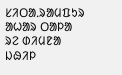ᱥᱤᱛᱟᱹᱨᱟᱢᱯᱩᱨ ᱟᱦᱟᱨ ᱛᱟᱞᱟ ᱨᱮ ᱰᱤᱢᱱᱟ ᱡᱷᱤᱞ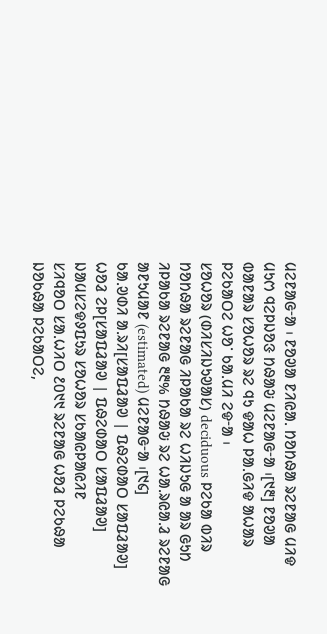ᱢᱮᱱᱟᱜᱼᱟ ᱾ ᱱᱚᱣᱟ ᱱᱤᱭᱟᱹ ᱴᱚᱴᱷᱟ ᱨᱮᱱᱟᱜ ᱢᱤᱫ ᱢᱩᱬ ᱧᱮᱞᱡᱚᱝ ᱴᱷᱟᱶ ᱢᱮᱱᱟᱜᱼᱟ ᱾[᱑᱓] ᱱᱚᱣᱟ ᱵᱟᱱᱟᱨ ᱥᱚᱦᱚᱨ ᱨᱮ ᱧᱩ ᱫᱟᱦ ᱞᱟᱹᱜᱤᱫ ᱟᱦᱟᱨ ᱞᱮᱠᱟᱛᱮ ᱦᱚᱸ ᱠᱟᱹᱢᱤ ᱮᱫᱼᱟ ᱾
ᱥᱚᱦᱚᱨ (ᱰᱤᱥᱤᱡᱩᱣᱟᱥ) deciduous ᱞᱮᱠᱟ ᱵᱤᱨ ᱴᱚᱴᱷᱟ ᱨᱮᱱᱟᱜ ᱤᱞᱟᱠᱟ ᱨᱮ ᱦᱤᱡᱩᱜ ᱟ ᱟᱨ ᱜᱩᱴ ᱤᱞᱟᱠᱟ ᱨᱮᱱᱟᱜ ᱓᱓% ᱴᱷᱟᱶ ᱨᱮ ᱦᱟᱹᱨᱭᱟᱹᱲ ᱨᱮᱱᱟᱜ ᱟᱱᱩᱢᱟᱱ (estimated) ᱢᱮᱱᱟᱜᱼᱟ ᱾[᱑᱔]
ᱠᱟᱹᱣᱰᱤ ᱟᱹᱨᱤ[ᱥᱟᱯᱲᱟᱣ | ᱯᱷᱮᱰᱟᱛ ᱥᱟᱯᱲᱟᱣ]
ᱦᱚᱲ ᱮᱞ[ᱥᱟᱯᱲᱟᱣ | ᱯᱷᱮᱰᱟᱛ ᱥᱟᱯᱲᱟᱣ]
ᱡᱟᱢᱥᱮᱫᱽᱯᱩᱨ ᱥᱚᱦᱚᱨ ᱥᱠᱟᱭᱞᱟᱭᱤᱱ
ᱥᱤᱧᱚᱛ ᱥᱟᱹᱦᱤᱛ ᱒᱐᱑᱑ ᱨᱮᱱᱟᱜ ᱦᱚᱲ ᱞᱮᱠᱷᱟ ᱡᱚᱠᱷᱟ ᱞᱮᱠᱟᱛᱮ,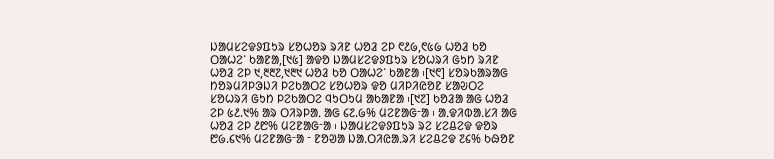ᱡᱟᱢᱥᱮᱫᱽᱯᱩᱨ ᱥᱚᱦᱚᱨ ᱨᱤᱱ ᱦᱚᱲ ᱮᱞ ᱖᱒᱙,᱖᱕᱙ ᱦᱚᱲ ᱠᱚ ᱛᱟᱦᱮᱸ ᱠᱟᱱᱟ,[᱑᱕] ᱟᱫᱚ ᱡᱟᱢᱥᱮᱫᱽᱯᱩᱨ ᱥᱚᱦᱨᱤ ᱜᱩᱴ ᱨᱤᱱ ᱦᱚᱲ ᱮᱞ ᱑,᱓᱓᱗,᱑᱓᱑ ᱦᱚᱲ ᱠᱚ ᱛᱟᱦᱮᱸ ᱠᱟᱱᱟ ᱾[᱑᱖] ᱥᱚᱨᱠᱟᱨᱟᱜ ᱴᱚᱨᱢᱤᱞᱳᱡᱤ ᱞᱮᱠᱟᱛᱮ ᱥᱚᱦᱚᱨ ᱫᱚ ᱢᱤᱞᱤᱭᱚᱱ ᱥᱟᱶᱛᱮ ᱥᱚᱦᱨᱤ ᱜᱩᱴ ᱞᱮᱠᱟᱛᱮ ᱧᱩᱛᱩᱢ ᱟᱠᱟᱱᱟ ᱾[᱑᱗] ᱠᱚᱲᱟ ᱟᱜ ᱦᱚᱲ ᱮᱞ ᱕᱒.᱑% ᱟᱨ ᱛᱤᱨᱞᱟᱹ ᱟᱜ ᱔᱗.᱙% ᱢᱮᱱᱟᱜᱼᱟ ᱾ ᱟᱹᱫᱤᱵᱟᱹᱥᱤ ᱟᱜ ᱦᱚᱲ ᱮᱞ ᱒᱘% ᱢᱮᱱᱟᱜᱼᱟ ᱾ ᱡᱟᱢᱥᱮᱫᱽᱯᱩᱨ ᱨᱮ ᱥᱮᱪᱮᱫ ᱫᱚᱨ ᱘᱙.᱔᱑% ᱢᱮᱱᱟᱜᱼᱟ ᱼ ᱱᱚᱣᱟ ᱡᱟᱹᱛᱤᱭᱟᱹᱨᱤ ᱥᱮᱪᱮᱫ ᱗᱔% ᱠᱷᱚᱱ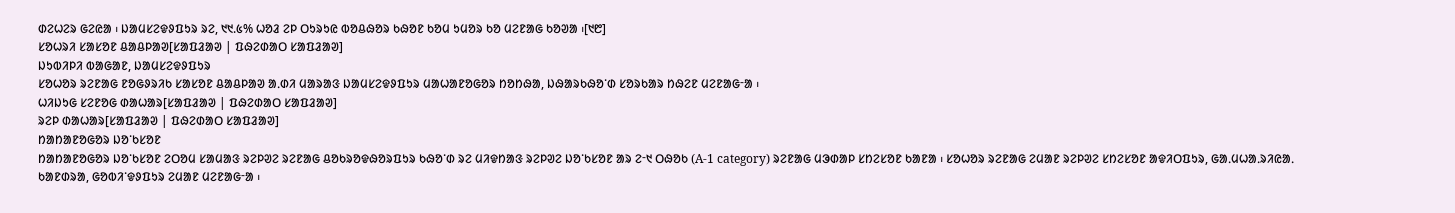ᱰᱮᱦᱮᱨ ᱜᱮᱭᱟ ᱾ ᱡᱟᱢᱥᱮᱫᱽᱯᱩᱨ ᱨᱮ, ᱑᱑.᱕% ᱦᱚᱲ ᱮᱞ ᱛᱩᱨᱩᱭ ᱵᱚᱪᱷᱚᱨ ᱠᱷᱚᱱ ᱠᱚᱢ ᱩᱢᱚᱨ ᱠᱚ ᱢᱮᱱᱟᱜ ᱠᱚᱣᱟ ᱾[᱑᱘]
ᱥᱚᱦᱨᱤ ᱥᱟᱥᱚᱱ ᱪᱟᱪᱞᱟᱣ[ᱥᱟᱯᱲᱟᱣ | ᱯᱷᱮᱰᱟᱛ ᱥᱟᱯᱲᱟᱣ]
ᱡᱩᱵᱤᱞᱤ ᱵᱟᱜᱟᱱ, ᱡᱟᱢᱥᱮᱫᱽᱯᱩᱨ
ᱥᱚᱦᱚᱨ ᱨᱮᱱᱟᱜ ᱱᱚᱜᱽᱨᱤᱠ ᱥᱟᱥᱚᱱ ᱪᱟᱪᱞᱟᱣ ᱟᱹᱰᱤ ᱢᱟᱨᱟᱝ ᱡᱟᱢᱥᱮᱫᱽᱯᱩᱨ ᱢᱟᱦᱟᱱᱚᱜᱚᱨ ᱴᱚᱴᱷᱟ, ᱡᱷᱟᱨᱠᱷᱚᱸᱰ ᱥᱚᱨᱠᱟᱨ ᱴᱷᱮᱱ ᱢᱮᱱᱟᱜᱼᱟ ᱾
ᱦᱤᱡᱩᱜ ᱥᱮᱱᱚᱜ ᱰᱟᱦᱟᱨ[ᱥᱟᱯᱲᱟᱣ | ᱯᱷᱮᱰᱟᱛ ᱥᱟᱯᱲᱟᱣ]
ᱨᱮᱞ ᱰᱟᱦᱟᱨ[ᱥᱟᱯᱲᱟᱣ | ᱯᱷᱮᱰᱟᱛ ᱥᱟᱯᱲᱟᱣ]
ᱴᱟᱴᱟᱱᱚᱜᱚᱨ ᱡᱚᱸᱠᱥᱚᱱ
ᱴᱟᱴᱟᱱᱚᱜᱚᱨ ᱡᱚᱸᱠᱥᱚᱱ ᱮᱛᱚᱢ ᱥᱟᱢᱟᱝ ᱨᱮᱞᱣᱮ ᱨᱮᱱᱟᱜ ᱪᱚᱠᱨᱚᱫᱷᱚᱨᱯᱩᱨ ᱠᱷᱚᱸᱰ ᱨᱮ ᱢᱤᱫᱴᱟᱝ ᱨᱮᱞᱣᱮ ᱡᱚᱸᱠᱥᱚᱱ ᱟᱨ ᱮᱼ᱑ ᱛᱷᱚᱠ (A-1 category) ᱨᱮᱱᱟᱜ ᱢᱳᱰᱟᱞ ᱥᱴᱮᱥᱚᱱ ᱠᱟᱱᱟ ᱾ ᱥᱚᱦᱚᱨ ᱨᱮᱱᱟᱜ ᱮᱢᱟᱱ ᱨᱮᱞᱣᱮ ᱥᱴᱮᱥᱚᱱ ᱟᱫᱤᱛᱯᱩᱨ, ᱜᱟᱹᱢᱦᱟᱹᱨᱤᱭᱟᱹ ᱠᱟᱱᱰᱨᱟ, ᱜᱚᱵᱤᱸᱫᱽᱯᱩᱨ ᱮᱢᱟᱱ ᱢᱮᱱᱟᱜᱼᱟ ᱾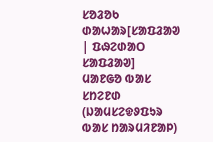ᱥᱚᱲᱚᱠ ᱰᱟᱦᱟᱨ[ᱥᱟᱯᱲᱟᱣ | ᱯᱷᱮᱰᱟᱛ ᱥᱟᱯᱲᱟᱣ]
ᱢᱟᱱᱜᱚ ᱵᱟᱥ ᱥᱴᱮᱱᱰ (ᱡᱟᱢᱥᱮᱫᱽᱯᱩᱨ ᱵᱟᱥ ᱴᱟᱨᱢᱤᱱᱟᱞ)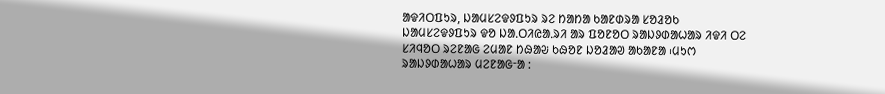ᱟᱫᱤᱛᱯᱩᱨ, ᱡᱟᱢᱥᱮᱫᱽᱯᱩᱨ ᱨᱮ ᱴᱟᱴᱟ ᱠᱟᱱᱰᱨᱟ ᱥᱚᱲᱚᱠ
ᱡᱟᱢᱥᱮᱫᱽᱯᱩᱨ ᱫᱚ ᱡᱟᱹᱛᱤᱭᱟᱹᱨᱤ ᱟᱨ ᱯᱚᱱᱚᱛ ᱨᱟᱡᱽᱰᱟᱦᱟᱨ ᱤᱫᱤ ᱛᱮ ᱥᱤᱧᱚᱛ ᱨᱮᱱᱟᱜ ᱮᱢᱟᱱ ᱴᱷᱟᱶ ᱠᱷᱚᱱ ᱡᱚᱲᱟᱣ ᱟᱠᱟᱱᱟ ᱾ᱢᱩᱬ ᱨᱟᱡᱽᱰᱟᱦᱟᱨ ᱢᱮᱱᱟᱜᱼᱟ :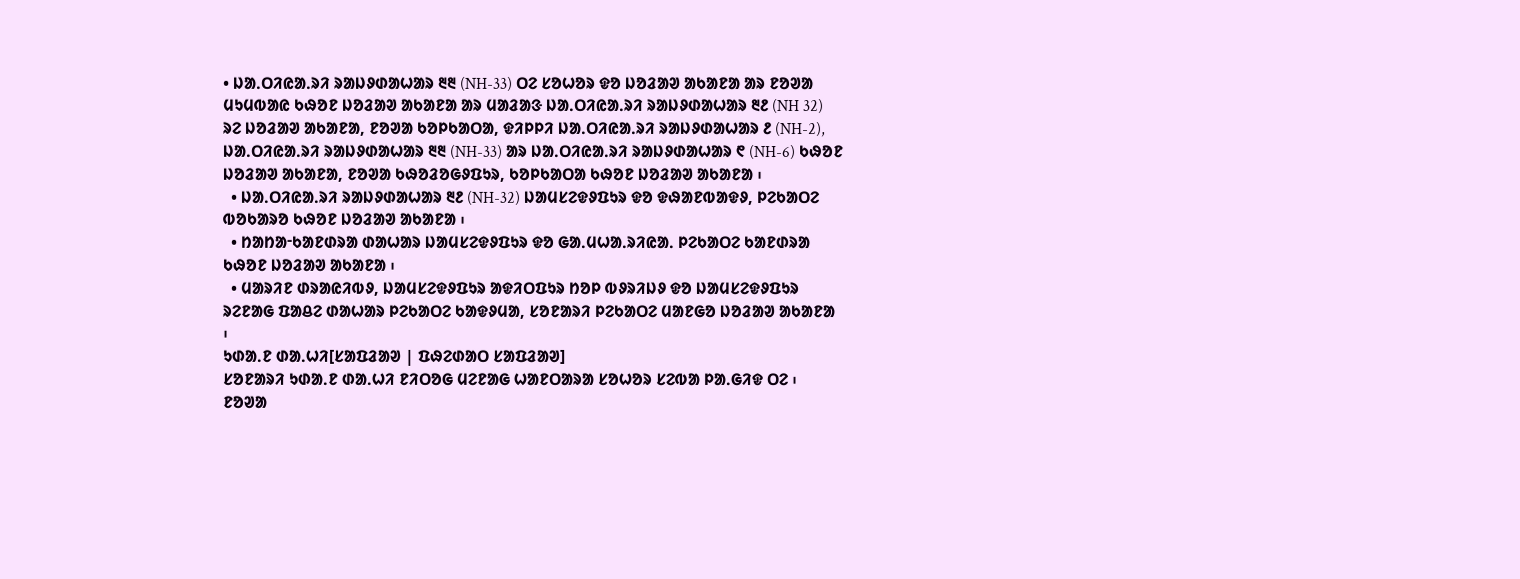• ᱡᱟᱹᱛᱤᱭᱟᱹᱨᱤ ᱨᱟᱡᱽᱰᱟᱦᱟᱨ ᱓᱓ (NH-33) ᱛᱮ ᱥᱚᱦᱚᱨ ᱫᱚ ᱡᱚᱲᱟᱣ ᱟᱠᱟᱱᱟ ᱟᱨ ᱱᱚᱣᱟ ᱢᱩᱢᱵᱟᱭ ᱠᱷᱚᱱ ᱡᱚᱲᱟᱣ ᱟᱠᱟᱱᱟ ᱟᱨ ᱢᱟᱲᱟᱝ ᱡᱟᱹᱛᱤᱭᱟᱹᱨᱤ ᱨᱟᱡᱽᱰᱟᱦᱟᱨ ᱓᱒ (NH 32) ᱨᱮ ᱡᱚᱲᱟᱣ ᱟᱠᱟᱱᱟ, ᱱᱚᱣᱟ ᱠᱚᱞᱠᱟᱛᱟ, ᱫᱤᱞᱞᱤ ᱡᱟᱹᱛᱤᱭᱟᱹᱨᱤ ᱨᱟᱡᱽᱰᱟᱦᱟᱨ ᱒ (NH-2), ᱡᱟᱹᱛᱤᱭᱟᱹᱨᱤ ᱨᱟᱡᱽᱰᱟᱦᱟᱨ ᱓᱓ (NH-33) ᱟᱨ ᱡᱟᱹᱛᱤᱭᱟᱹᱨᱤ ᱨᱟᱡᱽᱰᱟᱦᱟᱨ ᱖ (NH-6) ᱠᱷᱚᱱ ᱡᱚᱲᱟᱣ ᱟᱠᱟᱱᱟ, ᱱᱚᱣᱟ ᱠᱷᱚᱲᱚᱜᱽᱯᱩᱨ, ᱠᱚᱞᱠᱟᱛᱟ ᱠᱷᱚᱱ ᱡᱚᱲᱟᱣ ᱟᱠᱟᱱᱟ ᱾
  • ᱡᱟᱹᱛᱤᱭᱟᱹᱨᱤ ᱨᱟᱡᱽᱰᱟᱦᱟᱨ ᱓᱒ (NH-32) ᱡᱟᱢᱥᱮᱫᱽᱯᱩᱨ ᱫᱚ ᱫᱷᱟᱱᱵᱟᱫᱽ, ᱞᱮᱠᱟᱛᱮ ᱵᱚᱠᱟᱨᱚ ᱠᱷᱚᱱ ᱡᱚᱲᱟᱣ ᱟᱠᱟᱱᱟ ᱾
  • ᱴᱟᱴᱟᱼᱠᱟᱱᱰᱨᱟ ᱰᱟᱦᱟᱨ ᱡᱟᱢᱥᱮᱫᱽᱯᱩᱨ ᱫᱚ ᱜᱟᱹᱢᱦᱟᱹᱨᱤᱭᱟᱹ ᱞᱮᱠᱟᱛᱮ ᱠᱟᱱᱰᱨᱟ ᱠᱷᱚᱱ ᱡᱚᱲᱟᱣ ᱟᱠᱟᱱᱟ ᱾
  • ᱢᱟᱨᱤᱱ ᱰᱨᱟᱭᱤᱵᱽ, ᱡᱟᱢᱥᱮᱫᱽᱯᱩᱨ ᱟᱫᱤᱛᱯᱩᱨ ᱴᱚᱞ ᱵᱽᱨᱤᱡᱽ ᱫᱚ ᱡᱟᱢᱥᱮᱫᱽᱯᱩᱨ ᱨᱮᱱᱟᱜ ᱯᱟᱪᱮ ᱰᱟᱦᱟᱨ ᱞᱮᱠᱟᱛᱮ ᱠᱟᱫᱽᱢᱟ, ᱥᱚᱱᱟᱨᱤ ᱞᱮᱠᱟᱛᱮ ᱢᱟᱱᱜᱚ ᱡᱚᱲᱟᱣ ᱟᱠᱟᱱᱟ ᱾
ᱩᱰᱟᱹᱱ ᱰᱟᱹᱦᱤ[ᱥᱟᱯᱲᱟᱣ | ᱯᱷᱮᱰᱟᱛ ᱥᱟᱯᱲᱟᱣ]
ᱥᱚᱱᱟᱨᱤ ᱩᱰᱟᱹᱱ ᱰᱟᱹᱦᱤ ᱱᱤᱛᱚᱜ ᱢᱮᱱᱟᱜ ᱦᱟᱱᱛᱟᱨᱟ ᱥᱚᱦᱚᱨ ᱥᱮᱵᱟ ᱞᱟᱹᱜᱤᱫ ᱛᱮ ᱾ ᱱᱚᱣᱟ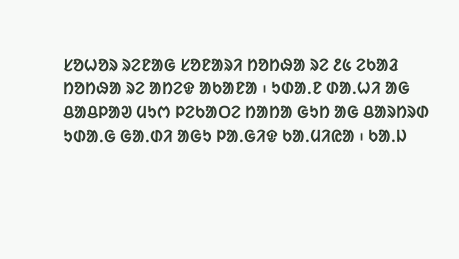ᱥᱚᱦᱚᱨ ᱨᱮᱱᱟᱜ ᱥᱚᱱᱟᱨᱤ ᱴᱚᱴᱷᱟ ᱨᱮ ᱒᱕ ᱮᱠᱟᱲ ᱴᱚᱴᱷᱟ ᱨᱮ ᱟᱴᱮᱫ ᱟᱠᱟᱱᱟ ᱾ ᱩᱰᱟᱹᱱ ᱰᱟᱹᱦᱤ ᱟᱜ ᱪᱟᱪᱞᱟᱣ ᱢᱩᱬ ᱞᱮᱠᱟᱛᱮ ᱴᱟᱴᱟ ᱜᱩᱴ ᱟᱜ ᱪᱟᱨᱴᱨᱰ ᱩᱰᱟᱹᱜ ᱜᱟᱹᱰᱤ ᱟᱜᱩ ᱞᱟᱹᱜᱤᱫ ᱠᱟᱹᱢᱤᱭᱟ ᱾ ᱠᱟᱹᱡ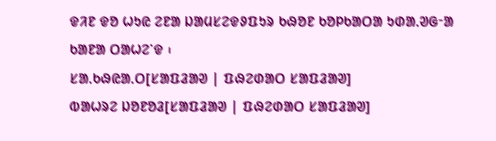ᱫᱤᱱ ᱫᱚ ᱦᱩᱭ ᱮᱱᱟ ᱡᱟᱢᱥᱮᱫᱽᱯᱩᱨ ᱠᱷᱚᱱ ᱠᱚᱞᱠᱟᱛᱟ ᱩᱰᱟᱹᱣᱜᱼᱟ ᱠᱟᱱᱟ ᱛᱟᱦᱮᱸᱫ ᱾
ᱥᱟᱹᱠᱷᱭᱟᱹᱛ[ᱥᱟᱯᱲᱟᱣ | ᱯᱷᱮᱰᱟᱛ ᱥᱟᱯᱲᱟᱣ]
ᱵᱟᱦᱨᱮ ᱡᱚᱱᱚᱲ[ᱥᱟᱯᱲᱟᱣ | ᱯᱷᱮᱰᱟᱛ ᱥᱟᱯᱲᱟᱣ]